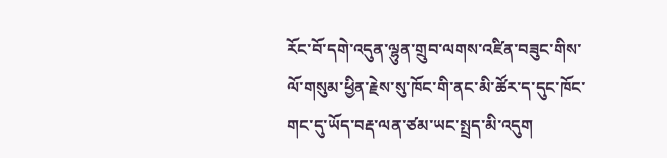རོང་བོ་དགེ་འདུན་ལྷུན་གྲུབ་ལགས་འཛིན་བཟུང་གིས་ལོ་གསུམ་ཕྱིན་རྗེས་སུ་ཁོང་གི་ནང་མི་ཚོར་ད་དུང་ཁོང་གང་དུ་ཡོད་བརྡ་ལན་ཙམ་ཡང་སྤྲད་མི་འདུག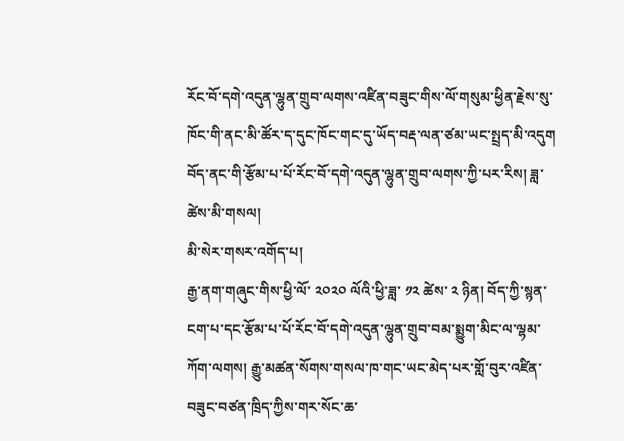རོང་བོ་དགེ་འདུན་ལྷུན་གྲུབ་ལགས་འཛིན་བཟུང་གིས་ལོ་གསུམ་ཕྱིན་རྗེས་སུ་ཁོང་གི་ནང་མི་ཚོར་ད་དུང་ཁོང་གང་དུ་ཡོད་བརྡ་ལན་ཙམ་ཡང་སྤྲད་མི་འདུག བོད་ནང་གི་རྩོམ་པ་པོ་རོང་བོ་དགེ་འདུན་ལྷུན་གྲུབ་ལགས་ཀྱི་པར་རིས། ཟླ་ཚེས་མི་གསལ།
མི་སེར་གསར་འགོད་པ།
རྒྱ་ནག་གཞུང་གིས་ཕྱི་ལོ་ ༢༠༢༠ ལོའི་ཕྱི་ཟླ་ ༡༢ ཚེས་ ༢ ཉིན། བོད་ཀྱི་སྙན་ངག་པ་དང་རྩོམ་པ་པོ་རོང་བོ་དགེ་འདུན་ལྷུན་གྲུབ་བམ་སྨྱུག་མིང་ལ་ལྷམ་ཀོག་ལགས། རྒྱུ་མཚན་སོགས་གསལ་ཁ་གང་ཡང་མེད་པར་གློ་བུར་འཛིན་བཟུང་བཙན་ཁྲིད་ཀྱིས་གར་སོང་ཆ་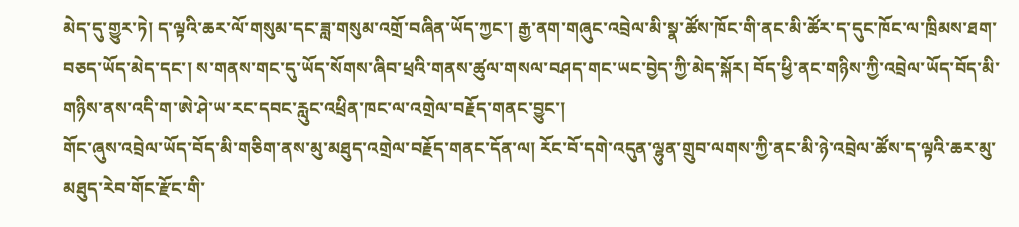མེད་དུ་གྱུར་ཏེ། ད་ལྟའི་ཆར་ལོ་གསུམ་དང་ཟླ་གསུམ་འགྲོ་བཞིན་ཡོད་ཀྱང་། རྒྱ་ནག་གཞུང་འབྲེལ་མི་སྣ་ཚོས་ཁོང་གི་ནང་མི་ཚོར་ད་དུང་ཁོང་ལ་ཁྲིམས་ཐག་བཅད་ཡོད་མེད་དང་། ས་གནས་གང་དུ་ཡོད་སོགས་ཞིབ་ཕྲའི་གནས་ཚུལ་གསལ་བཤད་གང་ཡང་བྱེད་ཀྱི་མེད་སྐོར། བོད་ཕྱི་ནང་གཉིས་ཀྱི་འབྲེལ་ཡོད་བོད་མི་གཉིས་ནས་འདི་ག་ཨེ་ཤེ་ཡ་རང་དབང་རླུང་འཕྲིན་ཁང་ལ་འགྲེལ་བརྗོད་གནང་བྱུང་།
གོང་ཞུས་འབྲེལ་ཡོད་བོད་མི་གཅིག་ནས་མུ་མཐུད་འགྲེལ་བརྗོད་གནང་དོན་ལ། རོང་བོ་དགེ་འདུན་ལྷུན་གྲུབ་ལགས་ཀྱི་ནང་མི་ཉེ་འབྲེལ་ཚོས་ད་ལྟའི་ཆར་མུ་མཐུད་རེབ་གོང་རྫོང་གི་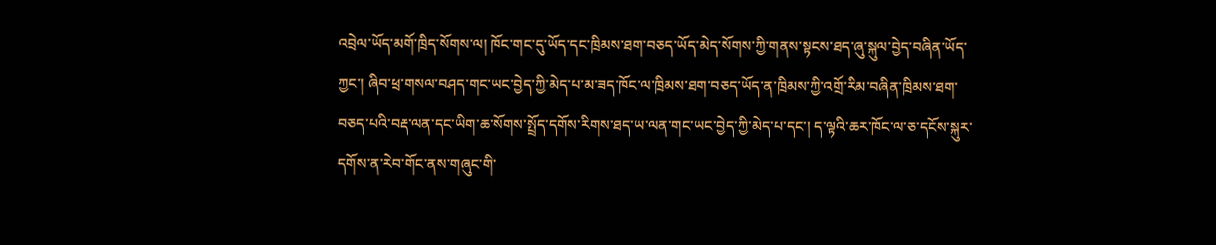འབྲེལ་ཡོད་མགོ་ཁྲིད་སོགས་ལ། ཁོང་གང་དུ་ཡོད་དང་ཁྲིམས་ཐག་བཅད་ཡོད་མེད་སོགས་ཀྱི་གནས་སྟངས་ཐད་ཞུ་སྐུལ་བྱེད་བཞིན་ཡོད་ཀྱང་། ཞིབ་ཕྲ་གསལ་བཤད་གང་ཡང་བྱེད་ཀྱི་མེད་པ་མ་ཟད་ཁོང་ལ་ཁྲིམས་ཐག་བཅད་ཡོད་ན་ཁྲིམས་ཀྱི་འགྲོ་རིམ་བཞིན་ཁྲིམས་ཐག་བཅད་པའི་བརྡ་ལན་དང་ཡིག་ཆ་སོགས་སྤྲོད་དགོས་རིགས་ཐད་ཡ་ལན་གང་ཡང་བྱེད་ཀྱི་མེད་པ་དང་། ད་ལྟའི་ཆར་ཁོང་ལ་ཅ་དངོས་སྐུར་དགོས་ན་རེབ་གོང་ནས་གཞུང་གི་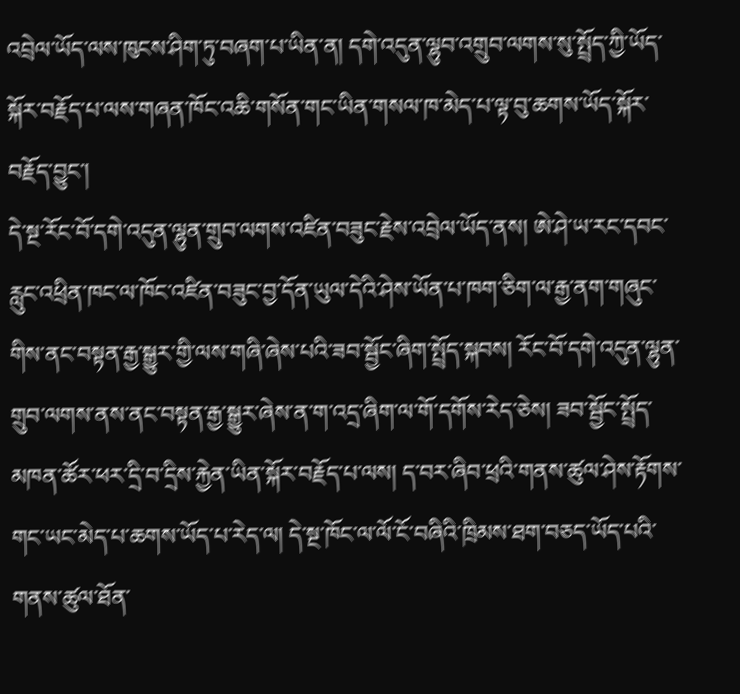འབྲེལ་ཡོད་ལས་ཁུངས་ཤིག་ཏུ་བཞག་པ་ཡིན་ན། དགེ་འདུན་ལྷུབ་འགྲུབ་ལགས་སུ་སྤྲོད་ཀྱི་ཡོད་སྐོར་བརྗོད་པ་ལས་གཞན་ཁོང་འཆི་གསོན་གང་ཡིན་གསལ་ཁ་མེད་པ་ལྟ་བུ་ཆགས་ཡོད་སྐོར་བརྗོད་བྱུང་།
དེ་སྔ་རོང་བོ་དགེ་འདུན་ལྷུན་གྲུབ་ལགས་འཛིན་བཟུང་རྗེས་འབྲེལ་ཡོད་ནས། ཨེ་ཤེ་ཡ་རང་དབང་རླུང་འཕྲིན་ཁང་ལ་ཁོང་འཛིན་བཟུང་བྱ་དོན་ཡུལ་དེའི་ཤེས་ཡོན་པ་ཁག་ཅིག་ལ་རྒྱ་ནག་གཞུང་གིས་ནང་བསྟན་རྒྱ་སྒྱུར་གྱི་ལས་གཞི་ཞེས་པའི་ཟབ་སྦྱོང་ཞིག་སྤྲོད་སྐབས། རོང་བོ་དགེ་འདུན་ལྷུན་གྲུབ་ལགས་ནས་ནང་བསྟན་རྒྱ་སྒྱུར་ཞེས་ན་ག་འདྲ་ཞིག་ལ་གོ་དགོས་རེད་ཅེས། ཟབ་སྦྱོང་སྤྲོད་མཁན་ཚོར་ཕར་དྲི་བ་དྲིས་རྐྱེན་ཡིན་སྐོར་བརྗོད་པ་ལས། ད་བར་ཞིབ་ཕྲའི་གནས་ཚུལ་ཤེས་རྟོགས་གང་ཡང་མེད་པ་ཆགས་ཡོད་པ་རེད་ལ། དེ་སྔ་ཁོང་ལ་ལོ་ངོ་བཞིའི་ཁྲིམས་ཐག་བཅད་ཡོད་པའི་གནས་ཚུལ་ཐོན་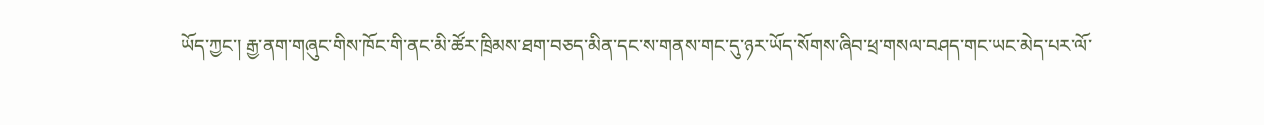ཡོད་ཀྱང་། རྒྱ་ནག་གཞུང་གིས་ཁོང་གི་ནང་མི་ཚོར་ཁྲིམས་ཐག་བཅད་མིན་དང་ས་གནས་གང་དུ་ཉར་ཡོད་སོགས་ཞིབ་ཕྲ་གསལ་བཤད་གང་ཡང་མེད་པར་ལོ་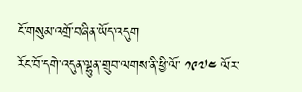ངོ་གསུམ་འགྲོ་བཞིན་ཡོད་འདུག
རོང་བོ་དགེ་འདུན་ལྷུན་གྲུབ་ལགས་ནི་ཕྱི་ལོ་ ༡༩༧༤ ལོར་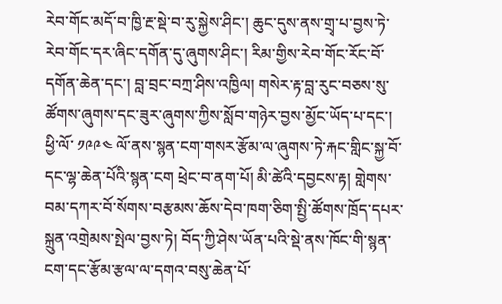རེབ་གོང་མདོ་བ་ཁྱི་རྔ་སྡེ་བ་རུ་སྐྱེས་ཤིང་། ཆུང་དུས་ནས་གྲྭ་པ་བྱས་ཏེ་རེབ་གོང་དར་ཞིང་དགོན་དུ་ཞུགས་ཤིང་། རིམ་གྱིས་རེབ་གོང་རོང་བོ་དགོན་ཆེན་དང་། བླ་བྲང་བཀྲ་ཤིས་འཁྱིལ། གསེར་རྟ་བླ་རུང་བཅས་སུ་ཚོགས་ཞུགས་དང་ཟུར་ཞུགས་ཀྱིས་སློབ་གཉེར་བྱས་མྱོང་ཡོད་པ་དང་། ཕྱི་ལོ་ ༡༩༩༤ ལོ་ནས་སྙན་ངག་གསར་རྩོམ་ལ་ཞུགས་ཏེ་རྐང་གླིང་སྐྱ་བོ་དང་ལྷ་ཆེན་པོའི་སྙན་ངག ཕྲེང་བ་ནག་པོ། མི་ཚེའི་དབྱངས་རྟ། གླེགས་བམ་དཀར་བོ་སོགས་བརྩམས་ཆོས་དེབ་ཁག་ཅིག་སྤྱི་ཚོགས་ཁྲོད་དཔར་སྐྲུན་འགྲེམས་སྤེལ་བྱས་ཏེ། བོད་ཀྱི་ཤེས་ཡོན་པའི་སྡེ་ནས་ཁོང་གི་སྙན་ངག་དང་རྩོམ་རྩལ་ལ་དགའ་བསུ་ཆེན་པོ་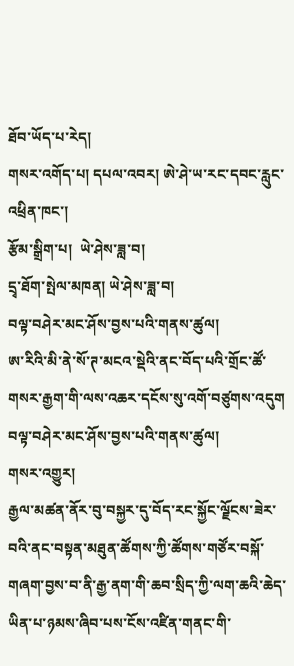ཐོབ་ཡོད་པ་རེད།
གསར་འགོད་པ། དཔལ་འབར། ཨེ་ཤེ་ཡ་རང་དབང་རླུང་འཕྲིན་ཁང་།
རྩོམ་སྒྲིག་པ།  ཡེ་ཤེས་ཟླ་བ།
དྲྭ་ཐོག་སྤེལ་མཁན། ཡེ་ཤེས་ཟླ་བ།
བལྟ་བཤེར་མང་ཤོས་བྱས་པའི་གནས་ཚུལ།
ཨ་རིའི་མི་ནེ་སོ་ཊ་མངའ་སྡེའི་ནང་བོད་པའི་གྲོང་ཚོ་གསར་རྒྱག་གི་ལས་འཆར་དངོས་སུ་འགོ་བཙུགས་འདུག
བལྟ་བཤེར་མང་ཤོས་བྱས་པའི་གནས་ཚུལ།
གསར་འགྱུར།
རྒྱལ་མཚན་ནོར་བུ་བསྐྱར་དུ་བོད་རང་སྐྱོང་ལྗོངས་ཟེར་བའི་ནང་བསྟན་མཐུན་ཚོགས་ཀྱི་ཚོགས་གཙོར་བསྐོ་གཞག་བྱས་བ་ནི་རྒྱ་ནག་གི་ཆབ་སྲིད་ཀྱི་ལག་ཆའི་ཆེད་ཡིན་པ་ཉམས་ཞིབ་པས་ངོས་འཛིན་གནང་གི་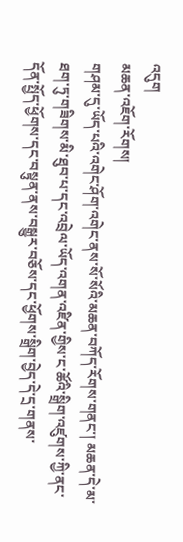འདུག
མཆན་འཇོག་རོགས།
གཤམ་དུ་ཡོད་པའི་འགེང་ཤོག་འགེང་ནས་སོ་སོའི་མཆན་བཀོད་རོགས་གནང་། མཆན་དེ་མ་ཐག་ཏུ་གཟིགས་མི་ཐུབ་པ་དང་འབྲེལ་ཡོད་འགན་འཛིན་གྱིས་ང་ཚོའི་སྒྲིག་འཛུགས་ཀྱི་ནང་དོན་སྤྱོད་ཕྱོགས་དང་བསྟུན་ནས་བསྒྱུར་བཅོས་དང་ཕྱོགས་སྒྲིག་བྱེད་དེ་དྲ་གནས་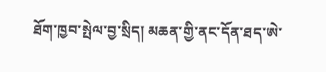ཐོག་ཁྱབ་སྤེལ་བྱ་སྲིད། མཆན་གྱི་ནང་དོན་ཐད་ཨེ་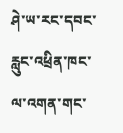ཤེ་ཡ་རང་དབང་རླུང་འཕྲིན་ཁང་ལ་འགན་གང་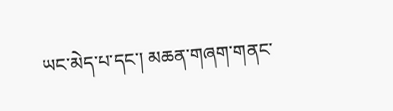ཡང་མེད་པ་དང་། མཆན་གཞག་གནང་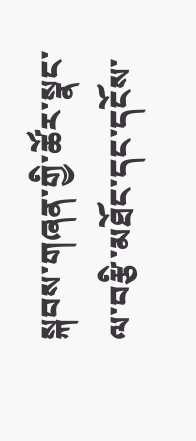སྐབས་གཞན་གྱི་ཚོར་སྣང་ལ་བརྩི་མཐོང་དང་དངོས་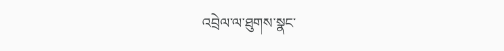འབྲེལ་ལ་ཐུགས་སྣང་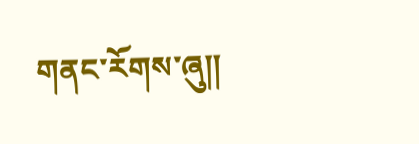གནང་རོགས་ཞུ༎